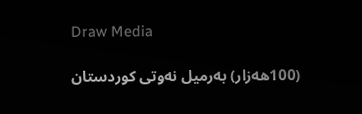Draw Media

(100هه‌زار) به‌رمیل نه‌وتی كوردستان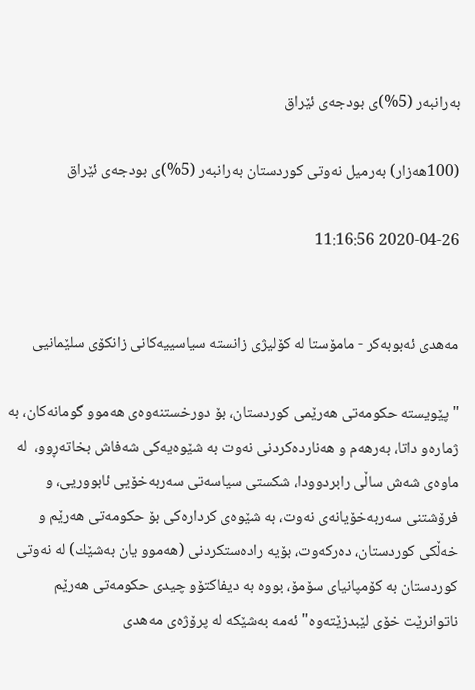به‌رانبه‌ر (5%)ی بودجه‌ی ئێراق

(100هه‌زار) به‌رمیل نه‌وتی كوردستان به‌رانبه‌ر (5%)ی بودجه‌ی ئێراق

2020-04-26 11:16:56


مه‌هدی ئه‌بوبه‌كر - مامۆستا له‌ كۆلیژی زانسته‌ سیاسییه‌كانی زانكۆی سلێمانیی

" پێویستە حكومەتی هەرێمی كوردستان، بۆ دورخستنەوەی هەموو گومانەكان، بە ژمارەو داتا، بەرهەم و هەناردەكردنی نەوت بە شێوەیەكی شەفاش بخاتەڕوو،  لە ماوەی شەش ساڵی رابردوودا، شكستی سیاسەتی سەربەخۆیی ئابووریی، و فرۆشتنی سەربەخۆیانەی نەوت، بە شێوەی كردارەكی بۆ حكومەتی هەرێم و خەڵكی كوردستان، دەركەوت، بۆیە رادەستكردنی (هەموو یان بەشێك) لە نەوتی كوردستان بە كۆمپانیای سۆمۆ، بووە بە دیفاكتۆو چیدی حكومەتی هەرێم ناتوانرێت خۆی لێبدزێتەوە" ئەمە بەشێكە لە پرۆژەی مەهدی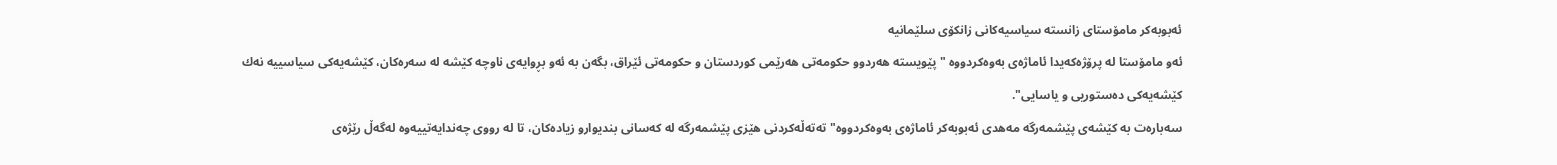ئەبوبەكر مامۆستای زانستە سیاسیەكانی زانكۆی سلێمانیە
ئەو مامۆستا لە پرۆژەكەیدا ئاماژەی بەوەكردووە "پێویستە هەردوو حكومەتی هەرێمی كوردستان و حكومەتی ئێراق، بگەن بە‌ ئەو بڕوایەی ناوچە كێشە لە سەرەكان، كێشەیەكی سیاسییە نەك كێشەیەكی دەستوریی و یاسایی".
سەبارەت بە كێشەی پێشمەرگە مەهدی ئەبوبەكر ئاماژەی بەوەكردووە" تەتەڵەكردنی هێزی پێشمەرگە لە كەسانی بندیوارو زیادەكان، تا لە رووی چەندایەتییەوە لەگەڵ رێژەی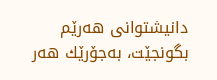دانیشتوانی هەرێم بگونجێت،‌ بەجۆرێك هەر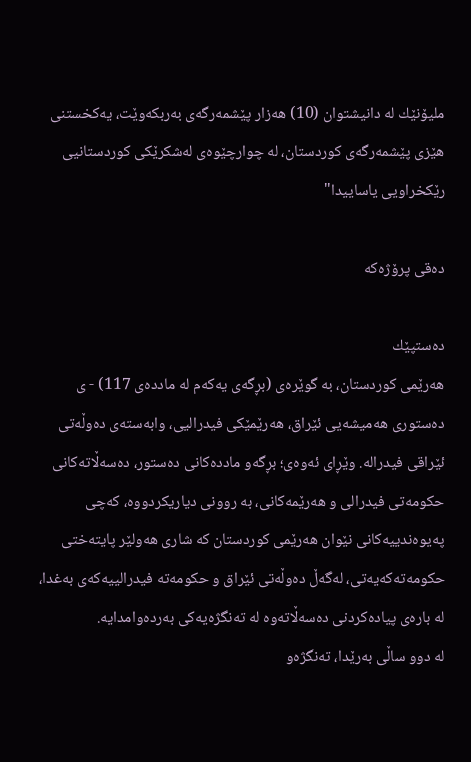ملیۆنێك لە دانیشتوان (10) هەزار پێشمەرگەی بەربكەوێت، یەكخستنی هێزی پێشمەرگەی كوردستان، لە چوارچێوەی لەشكرێكی كوردستانیی رێكخراویی یاساییدا"

دەقی پرۆژەكە

ده‌ستپێك
هه‌رێمی كوردستان، به‌ گوێره‌ی (بڕگه‌ی یه‌كه‌م له‌ مادده‌ی 117) - ی ده‌ستوری هه‌میشه‌یی ئێراق، هه‌رێمێكی فیدرالیی، وابه‌سته‌ی ده‌وڵه‌تی ئێراقی فیدراله‌. وێڕای ئه‌وه‌ی؛ بڕگه‌و مادده‌كانی ده‌ستور، ده‌سه‌ڵاته‌كانی حكومه‌تی فیدرالی و هه‌رێمه‌كانی، به‌ روونی دیاریكردووه‌، كه‌چی په‌یوه‌ندییه‌كانی نێوان هه‌رێمی كوردستان كه‌ شاری هه‌ولێر پایته‌ختی حكومه‌ته‌كه‌یه‌تی، له‌گه‌ڵ ده‌وڵه‌تی ئێراق و حكومه‌ته‌ فیدرالییه‌كه‌ی به‌غدا، له‌ باره‌ی پیاده‌كردنی ده‌سه‌ڵاته‌وه‌ له‌ ته‌نگژه‌یه‌كی به‌رده‌وامدایه‌.
له‌ دوو ساڵی به‌رێدا، ته‌نگژه‌و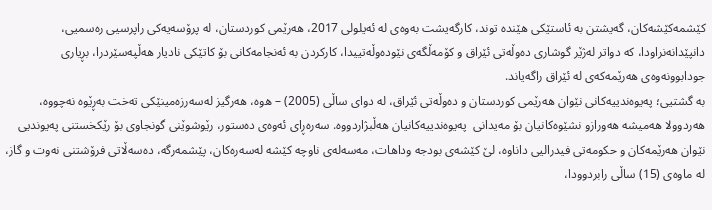كێشمه‌كێشه‌كان، گه‌یشتن به‌ ئاستێكی هێنده‌‌ توند، كارگه‌یشت به‌وه‌ی له‌ ئه‌یلولی 2017، هه‌رێمی كوردستان، له‌ پرۆسه‌یه‌كی راپرسیی ره‌سمیی، دانپێدانه‌نراودا، كه‌ دواتر له‌ژێر گوشاری ده‌وڵه‌تی ئێراق و كۆمه‌ڵگه‌ی نێوده‌وڵه‌تییدا، كاركردن به‌ ئه‌نجامه‌كانی بۆ كاتێكی نادیار هه‌ڵپه‌سێردرا، ‌بڕیاری جودابوونه‌وه‌ی هه‌رێمه‌كه‌ی له‌ ئێراق راگه‌یاند.
به‌ گشتیی؛ په‌یوه‌ندییه‌كانی نێوان هه‌رێمی كوردستان و ده‌وڵه‌تی ئێراق، له‌ دوای ساڵی (2005) – ه‌وه‌، هه‌رگیز له‌سه‌رزه‌مینێكی ته‌خت به‌ڕێوه‌ نه‌چووه‌، هه‌ردوولا هه‌میشه‌ هه‌ورازو نشێوه‌كانیان بۆ مه‌یدانی‌  په‌یوه‌ندییه‌كانیان هه‌ڵبژاردووه‌. سه‌ره‌ڕای ئه‌وه‌ی ده‌ستور، رێوشوێنی گونجاوی بۆ رێكخستنی په‌یوندیی نێوان هه‌رێمه‌كان و حكومه‌تی فیدرالیی داناوه‌، لێ كێشه‌ی بودجه‌ وداهات، مه‌سه‌له‌ی ناوچه‌ كێشه‌ له‌سه‌ره‌كان، پێشمه‌رگه‌، ده‌سه‌ڵاتی فرۆشتنی نه‌وت و گاز، له‌ ماوه‌ی (15) ساڵی رابردوودا،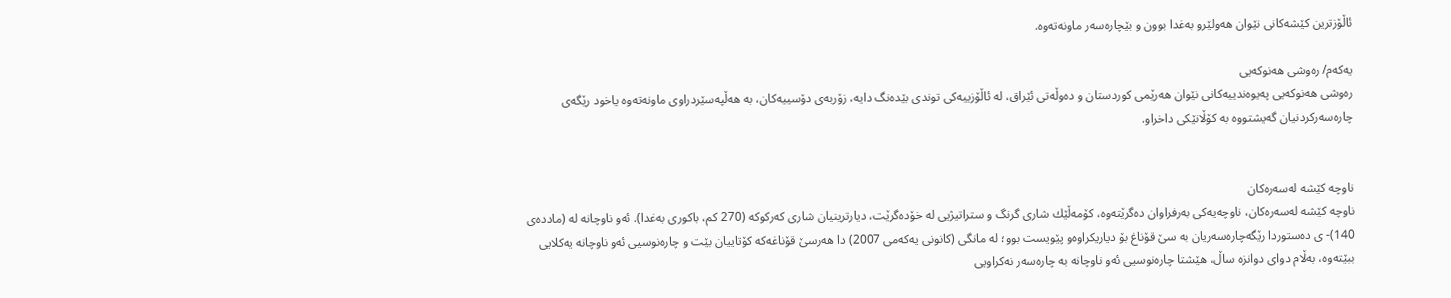ئاڵۆزترین كێشه‌كانی‌ نێوان هه‌ولێرو به‌غدا بوون و بێچاره‌سه‌ر ماونه‌ته‌وه‌.

یه‌كه‌م/ ره‌وشی هه‌نوكه‌یی
ره‌وشی هه‌نوكه‌یی په‌یوه‌ندییه‌كانی نێوان هه‌رێمی كوردستان و ده‌وڵه‌تی ئێراق، له‌ ئاڵۆزییه‌كی توندی بێده‌نگ دایه‌، زۆربه‌ی دۆسییه‌كان، به‌ هه‌ڵپه‌سێردراوی ماونه‌ته‌وه‌ یاخود رێگه‌ی چاره‌سه‌ركردنیان گه‌یشتووه‌ به‌ كۆڵانێكی داخراو.


ناوچه‌ كێشه‌ له‌سه‌ره‌كان
ناوچه‌ كێشه‌ له‌سه‌ره‌كان، ناوچه‌یه‌كی به‌رفراوان ده‌گرێته‌وه‌، كۆمه‌ڵێك شاری گرنگ و ستراتیژیی له‌ خۆده‌گرێت، دیارترینیان شاری كه‌ركوكه‌ (270 كم، باكوری به‌غدا). ئه‌و ناوچانه‌ له‌ (مادده‌ی 140)- ی ده‌ستوردا رێگه‌چاره‌سه‌ریان به‌ سێ قۆناغ بۆ دیاریكراوه‌و پێویست بوو؛ له‌ مانگی (كانونی یه‌كه‌می 2007) دا هه‌رسێ قۆناغه‌كه‌ كۆتاییان بێت و چاره‌نوسیی ئه‌و ناوچانه‌ یه‌كلایی ببێته‌وه‌، به‌ڵام دوای دوانزه‌ ساڵ، هێشتا چاره‌نوسیی ئه‌و ناوچانه‌ به‌ چاره‌سه‌ر نه‌كراویی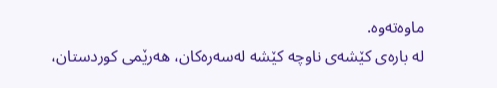ماوه‌ته‌وه‌.
له‌ باره‌ی كێشه‌ی ناوچه‌ كێشه‌ له‌سه‌ره‌كان، هه‌رێمی كوردستان،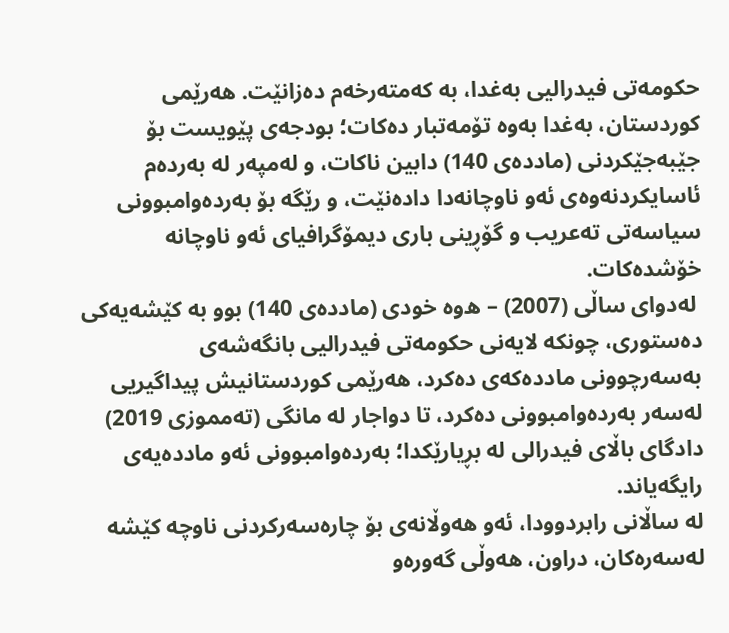حكومه‌تی فیدرالیی به‌غدا، به‌ كه‌مته‌رخه‌م ده‌زانێت. هه‌رێمی كوردستان، به‌غدا به‌وه‌ تۆمه‌تبار ده‌كات؛ بودجه‌ی پێویست بۆ جێبه‌جێكردنی (مادده‌ی 140) دابین ناكات، و له‌مپه‌ر له‌ به‌رده‌م ئاسایكردنه‌وه‌ی ئه‌و ناوچانه‌دا داده‌نێت، و رێگه‌ بۆ به‌رده‌وامبوونی سیاسه‌تی ته‌عریب و گۆڕینی باری دیمۆگرافیای ئه‌و ناوچانه‌ خۆشده‌كات‌.
 له‌دوای ساڵی (2007) – ه‌وه‌ خودی (مادده‌ی 140) بوو به‌ كێشه‌یه‌كی ده‌ستوری، چونكه‌ لایه‌نی حكومه‌تی فیدرالیی بانگه‌شه‌ی به‌سه‌رچوونی مادده‌كه‌ی ده‌كرد، هه‌رێمی كوردستانیش پیداگیریی له‌سه‌ر به‌رده‌وامبوونی ده‌كرد، تا دواجار له‌ مانگی (ته‌مموزی 2019) دادگای باڵای فیدرالی له‌ بڕیارێكدا؛ به‌رده‌وامبوونی ئه‌و مادده‌یه‌ی رایگه‌یاند.
له‌ ساڵانی رابردوودا، ئه‌و هه‌وڵانه‌ی بۆ چاره‌سه‌ركردنی‌ ناوچه‌ كێشه‌ له‌سه‌ره‌كان، دراون، هه‌وڵی گه‌وره‌و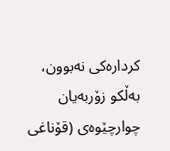كرداره‌كی نه‌بوون، به‌ڵكو زۆربه‌یان چوارچێوه‌ی (قۆناغی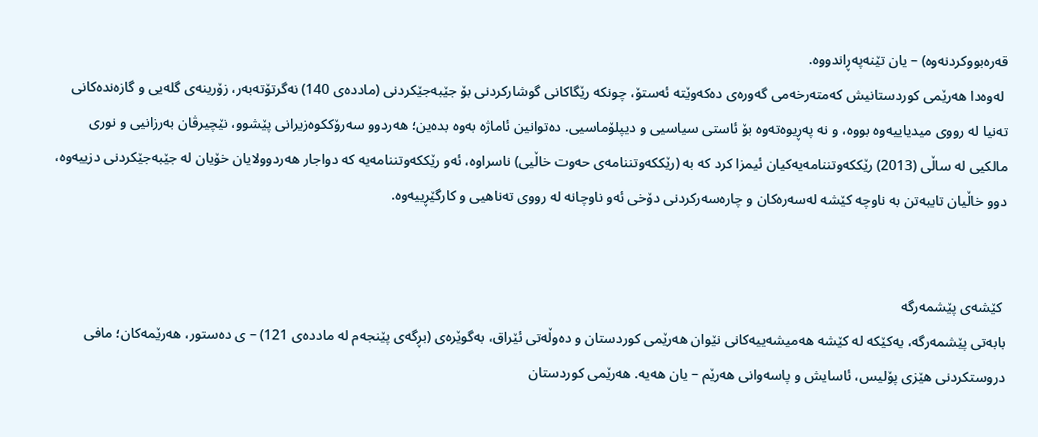قه‌ره‌بووكردنه‌وه‌) – یان تێنه‌په‌ڕاندووه‌.
 له‌وه‌دا هه‌رێمی كوردستانیش كه‌مته‌رخه‌می گه‌وره‌ی ده‌كه‌وێته‌ ئه‌ستۆ، چونكه‌ رێگاكانی گوشاركردنی بۆ جێبه‌جێكردنی (مادده‌ی 140) نه‌گرتۆته‌به‌ر، زۆرینه‌ی گله‌یی و گازه‌نده‌كانی ته‌نیا له‌ رووی میدیاییه‌وه‌ بووه‌، و نه‌ په‌ڕیوه‌ته‌وه‌ بۆ ئاستی سیاسیی و دیپلۆماسیی. ده‌توانین ئاماژه‌ به‌وه‌ بده‌ین‌؛ هه‌ردوو سه‌رۆككوه‌زیرانی پێشوو، نێچیرڤان به‌رزانیی و نوری مالكیی له‌ ساڵی (2013) رێككه‌وتننامه‌یه‌كیان ئیمزا كرد كه‌ به‌‌ (رێككه‌وتننامه‌ی حه‌وت خاڵیی) ناسراوه‌، ئه‌و رێككه‌وتننامه‌یه كه‌ دواجار هه‌ردوولایان خۆیان له‌ جێبه‌جێكردنی دزییه‌وه‌، دوو خاڵیان تایبه‌تن به‌ ناوچه‌ كێشه‌ له‌سه‌ره‌كان و چاره‌سه‌ركردنی دۆخی ئه‌و ناوچانه‌ له‌ رووی ته‌ناهیی و كارگێڕییه‌وه‌.


 كێشه‌ی پێشمه‌رگه‌
بابه‌تی پێشمه‌رگه‌، یه‌كێكه‌ له‌ كێشه‌ هه‌میشه‌ییه‌كانی نێوان هه‌رێمی كوردستان و ده‌وڵه‌تی ئێراق، به‌گوێره‌ی (بڕگه‌ی پێنجه‌م له‌ مادده‌ی 121) – ی ده‌ستور، هه‌رێمه‌كان؛ مافی دروستكردنی هێزی پۆلیس، ئاسایش و پاسه‌وانی هه‌رێم – یان هه‌یه‌. هه‌رێمی كوردستان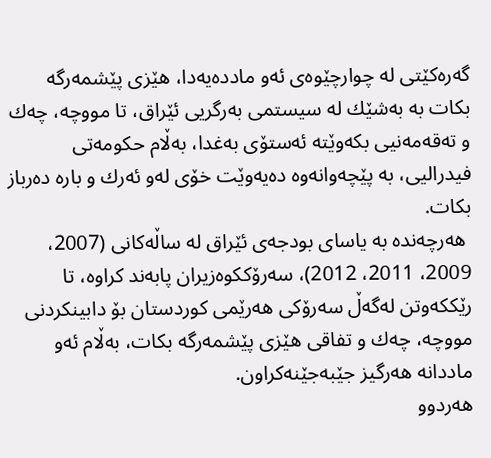گه‌ره‌كێتی له‌ چوارچێوه‌ی ئه‌و مادده‌یه‌دا، هێزی پێشمه‌رگه‌ بكات به‌ به‌شێك له‌ سیستمی به‌رگریی ئێراق، تا مووچه‌، چه‌ك و ته‌قه‌مه‌نیی بكه‌وێته‌ ئه‌ستۆی به‌غدا، به‌ڵام حكومه‌تی فیدرالیی، به‌ پێچه‌وانه‌وه‌ ده‌یه‌وێت خۆی له‌و ئه‌رك و باره‌ ده‌رباز بكات.
 هه‌رچه‌نده‌ به‌ یاسای بودجه‌ی ئێراق له‌ ساڵه‌كانی (2007، 2009، 2011، 2012)، سه‌رۆككوه‌زیران پابه‌ند كراوه‌، تا رێككه‌وتن له‌گه‌ڵ سه‌رۆكی هه‌رێمی كوردستان بۆ دابینكردنی مووچه‌، چه‌ك و تفاقی هێزی پێشمه‌رگه‌ بكات، به‌ڵام ئه‌و ماددانه‌ هه‌رگیز جێبه‌جێنه‌كراون.
هه‌ردوو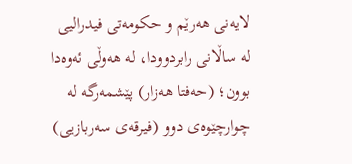لایه‌نی هه‌رێم و حكومه‌تی فیدرالیی له‌ ساڵانی رابردوودا، له‌ هه‌وڵی ئه‌وه‌دا بوون؛ (حه‌فتا هه‌زار) پێشمه‌رگه‌ له‌ چوارچێوه‌ی دوو (فیرقه‌ی سه‌ربازیی)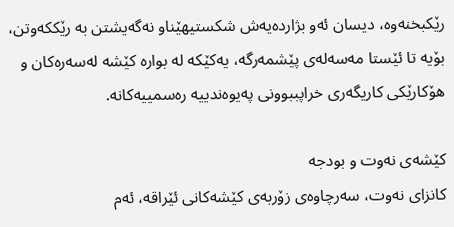رێكبخنه‌وه‌، دیسان ئه‌و بژارده‌یه‌ش شكستیهێناو نه‌گه‌یشتن به‌ رێككه‌وتن، بۆیه‌ تا ئێستا مه‌سه‌له‌ی پێشمه‌رگه، یه‌كێكه‌ له‌ بواره‌ كێشه له‌سه‌ره‌كان‌ و هۆكارێكی كاریگه‌ری خراپببوونی په‌یوه‌ندییه ره‌سمییه‌‌كانه.

كێشه‌ی نه‌وت و بودجه‌
كانزای نه‌وت، سه‌رچاوه‌ی زۆربه‌ی كێشه‌كانی ئێراقه‌، ئه‌م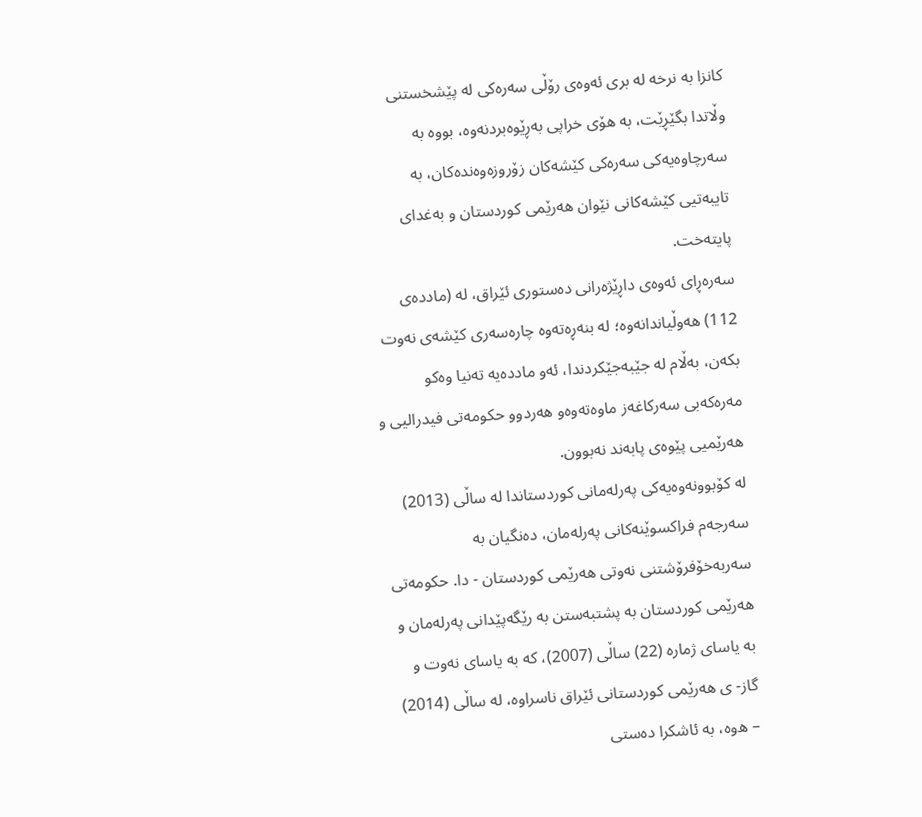كانزا به‌ نرخه‌ له‌ بری ئه‌وه‌ی رۆڵی سه‌ره‌كی له‌ پێشخستنی وڵاتدا بگێڕێت، به‌ هۆی خراپی به‌ڕێوه‌بردنه‌وه‌، بووه‌ به‌ سه‌رچاوه‌یه‌كی سه‌ره‌كی كێشه‌كان زۆروزه‌وه‌نده‌كان، به‌ تایبه‌تیی كێشه‌كانی نێوان هه‌رێمی كوردستان و به‌غدای پایته‌خت.
سه‌ره‌ڕای ئه‌وه‌ی داڕێژه‌رانی ده‌ستوری ئێراق، له‌ (مادده‌ی 112) هه‌وڵیاندانه‌وه‌؛ له‌ بنه‌ڕه‌ته‌وه‌ چاره‌سه‌ری كێشه‌ی نه‌وت بكه‌ن، به‌ڵام له‌ جێبه‌جێكردندا، ئه‌و مادده‌یه‌ ته‌نیا وه‌كو مه‌ره‌كه‌بی سه‌ركاغه‌ز ماوه‌ته‌وه‌و هه‌ردوو حكومه‌تی فیدرالیی و هه‌رێمیی پێوه‌ی پابه‌ند نه‌بوون.
له‌ كۆبوونه‌وه‌یه‌كی په‌رله‌مانی كوردستاندا له‌ ساڵی (2013) سه‌رجه‌م فراكسوێنه‌كانی په‌رله‌مان، ده‌نگیان به‌ سه‌ربه‌خۆفرۆشتنی نه‌وتی هه‌رێمی كوردستان - دا. حكومه‌تی هه‌رێمی كوردستان به‌ پشتبه‌ستن به‌ رێگه‌پێدانی په‌رله‌مان و به‌ یاسای ژماره‌ (22) ساڵی (2007)، كه‌ به‌ یاسای نه‌وت و گاز- ی هه‌رێمی كوردستانی ئێراق ناسراوه‌، له‌ ساڵی (2014) – ه‌وه‌، به‌ ئاشكرا ده‌ستی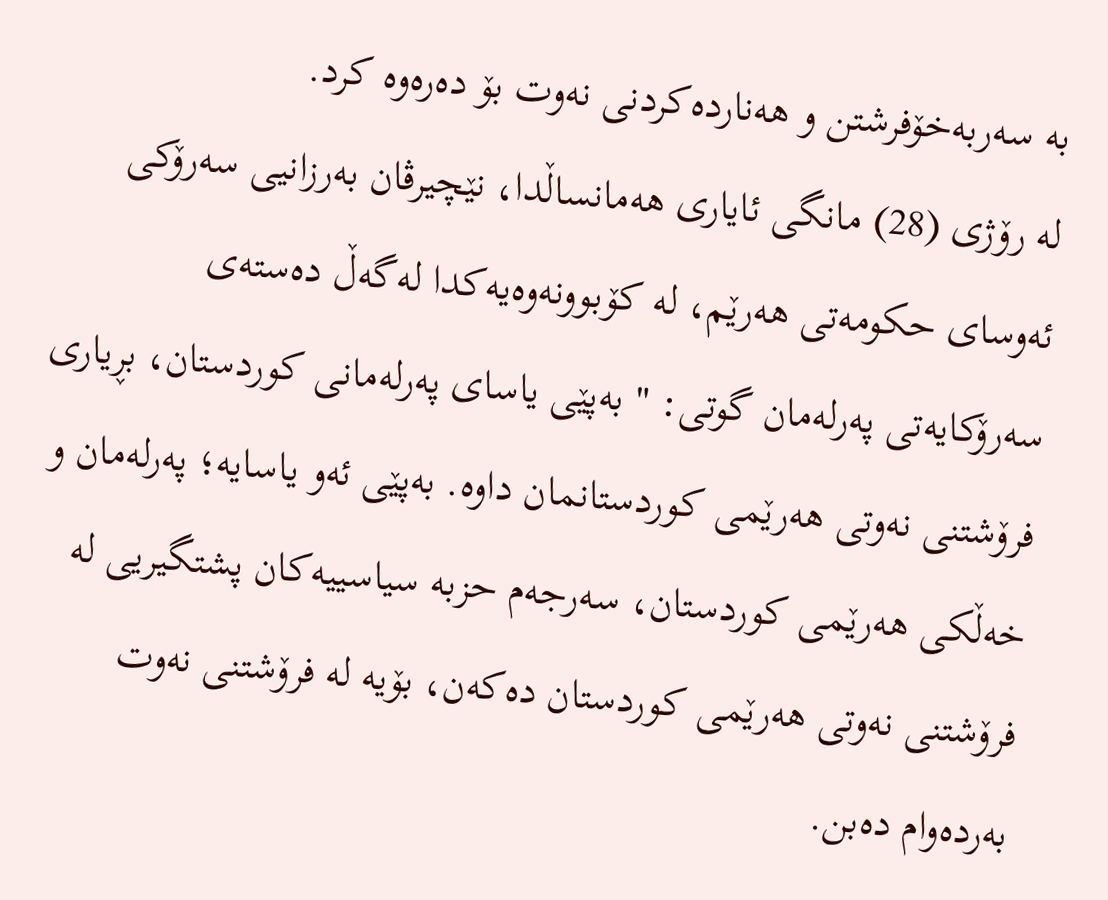به‌ سه‌ربه‌خۆفرشتن و هه‌نارده‌كردنی نه‌وت بۆ ده‌ره‌وه‌ كرد.
له‌ رۆژی (28) مانگی ئایاری هه‌مانساڵدا، نێچیرڤان به‌رزانیی سه‌رۆكی ئه‌وسای حكومه‌تی هه‌رێم، له‌ كۆبوونه‌وه‌یه‌كدا له‌گه‌ڵ ده‌سته‌ی سه‌رۆكایه‌تی په‌رله‌مان گوتی: " به‌پێی یاسای په‌رله‌مانی كوردستان، بڕیاری فرۆشتنی نه‌وتی هه‌رێمی كوردستانمان داوه‌. به‌پێی ئه‌و یاسایه؛‌ په‌رله‌مان و خه‌ڵكی هه‌رێمی كوردستان، سه‌رجه‌م حزبه‌ سیاسییه‌كان پشتگیریی له‌ فرۆشتنی نه‌وتی هه‌رێمی كوردستان ده‌كه‌ن، بۆیه‌ له‌‌ فرۆشتنی نه‌وت به‌رده‌وام ده‌بن.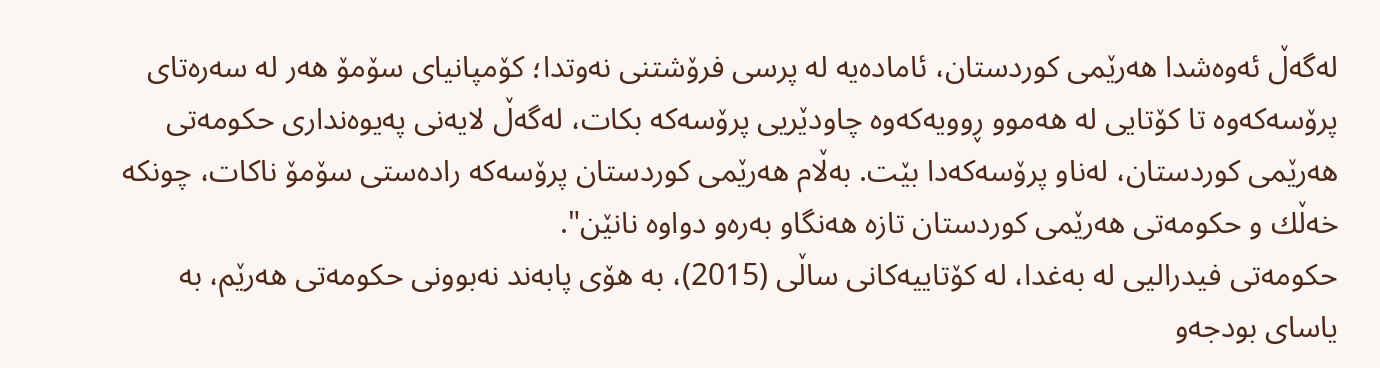له‌گه‌ڵ ئه‌وه‌شدا‌ هه‌رێمی كوردستان، ئاماده‌یه‌ له‌ پرسی فرۆشتنی نه‌وتدا؛ كۆمپانیای سۆمۆ هه‌ر له‌ سه‌ره‌تای پرۆسه‌كه‌وه‌ تا كۆتایی له‌ هه‌موو ڕوویه‌كه‌وه‌ چاودێریی پرۆسه‌كه‌ بكات، له‌گه‌ڵ لایه‌نی په‌یوه‌نداری حكومه‌تی هه‌رێمی كوردستان، له‌ناو پرۆسه‌كه‌دا بێت. به‌ڵام هه‌رێمی كوردستان پرۆسه‌كه‌ راده‌ستی سۆمۆ ناكات، چونكه‌ خه‌ڵك و حكومه‌تی هه‌رێمی كوردستان تازه‌ هه‌نگاو به‌ره‌و دواوه‌ نانێن".
حكومه‌تی فیدرالیی له‌ به‌غدا، له كۆتاییه‌كانی‌ ساڵی (2015)، به‌ هۆی پابه‌ند نه‌بوونی حكومه‌تی هه‌رێم، به‌ یاسای بودجه‌‌و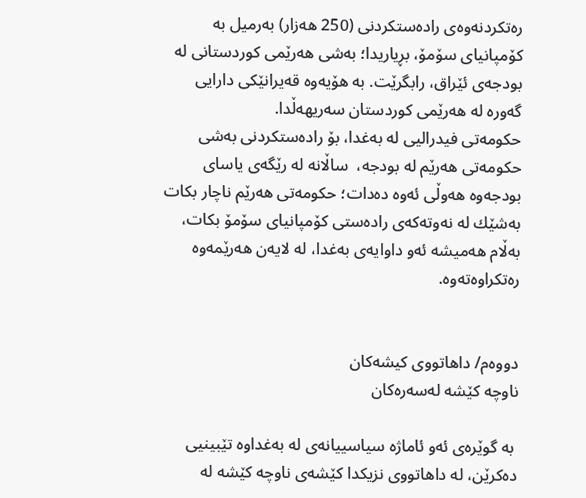ره‌تكردنه‌وه‌ی‌ راده‌ستكردنی (250 هه‌زار) به‌رمیل به‌ كۆمپانیای سۆمۆ، بڕیاریدا؛ به‌شی هه‌رێمی كوردستانی له‌ بودجه‌ی ئێراق، رابگرێت. به‌ هۆیه‌وه‌ قه‌یرانێكی دارایی گه‌وره‌ له‌ هه‌رێمی كوردستان سه‌ریهه‌ڵدا.
حكومه‌تی فیدرالیی له‌ به‌غدا، بۆ راده‌ستكردنی به‌شی حكومه‌تی هه‌رێم له‌ بودجه‌،  ساڵانه‌‌ له‌ رێگه‌ی یاسای بودجه‌وه‌ هه‌وڵی ئه‌وه‌ ده‌دات؛ حكومه‌تی هه‌رێم ناچار بكات به‌شێك له‌ نه‌وته‌كه‌ی راده‌ستی كۆمپانیای سۆمۆ بكات، به‌ڵام هه‌میشه‌ ئه‌و داوایه‌ی به‌غدا، له‌ لایه‌ن هه‌رێمه‌وه‌ ره‌تكراوه‌ته‌وه‌.


دووه‌م/ داهاتووی كیشه‌كان
ناوچه‌ كێشه‌ له‌سه‌ره‌كان

 به‌ گوێره‌ی ئه‌و ئاماژه‌ سیاسییانه‌ی له‌ به‌غداوه‌ تێبینیی ده‌كرێن، له‌ داهاتووی نزیكدا كێشه‌ی ناوچه‌ كێشه‌ له‌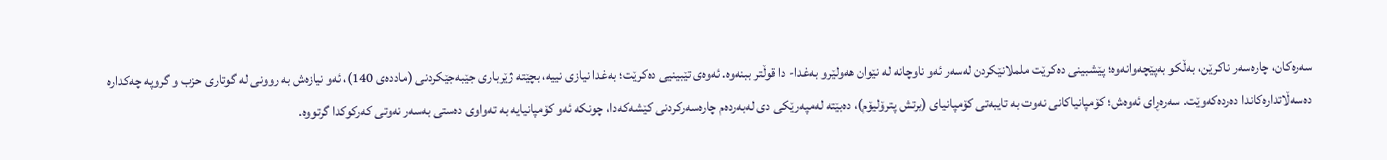سه‌ره‌كان، چاره‌سه‌ر ناكرێن، به‌ڵكو به‌پێچه‌وانه‌وه‌؛ پێشبینی ده‌كرێت ململانێكردن له‌سه‌ر ئه‌و ناوچانه‌ له‌ نێوان هه‌ولێرو به‌غدا- دا قوڵتر ببنه‌وه‌. ئه‌وه‌ی تێبینیی ده‌كرێت؛ به‌غدا نیازی نییه‌، بچێته‌ ژێرباری جێبه‌جێكردنی (مادده‌ی 140)، ئه‌و نیازه‌ش به‌ روونی له‌ گوتاری حزب و گروپه‌ چه‌كداره ده‌سه‌ڵاتداره‌‌كاندا ده‌رده‌كه‌وێت. سه‌ره‌ڕای ئه‌وه‌ش؛ كۆمپانیاكانی نه‌وت به‌ تایبه‌تی كۆمپانیای (برتش پترۆلیۆم)، ده‌بێته‌ له‌مپه‌رێكی دی له‌به‌رده‌م چاره‌سه‌ركردنی كێشه‌كه‌دا، چونكه‌ ئه‌و كۆمپانیایه‌ به‌ ته‌واوی ده‌ستی به‌سه‌ر نه‌وتی كه‌ركوكدا گرتووه‌.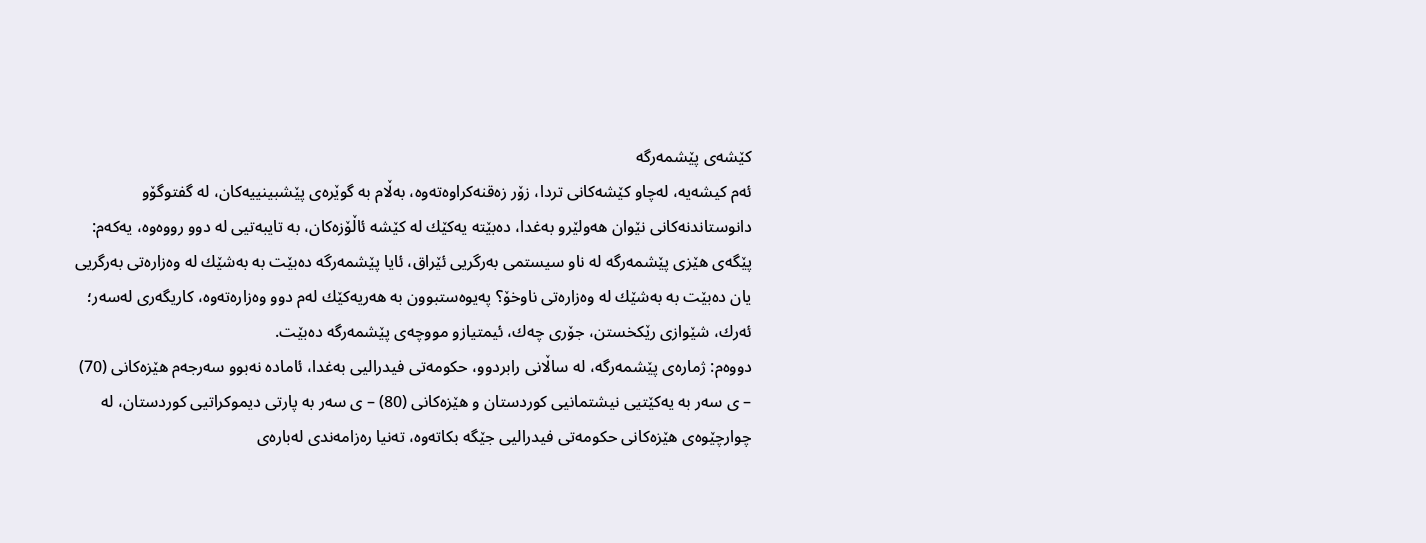كێشه‌ی پێشمه‌رگه‌
ئه‌م كیشه‌یه‌، له‌چاو كێشه‌كانی تردا، زۆر زه‌قنه‌كراوه‌ته‌وه‌، به‌ڵام به‌ گوێره‌ی پێشبینییه‌كان، له‌ گفتوگۆو دانوستاندنه‌كانی نێوان هه‌ولێرو به‌غدا، ده‌بێته‌ یه‌كێك له‌ كێشه‌ ئاڵۆزه‌كان، به‌ تایبه‌تیی له‌ دوو رووه‌وه‌، یه‌كه‌م: پێگه‌ی هێزی پێشمه‌رگه‌ له‌ ناو سیستمی به‌رگریی ئێراق، ئایا پێشمه‌رگه‌ ده‌بێت به‌ به‌شێك له‌ وه‌زاره‌تی به‌رگریی یان ده‌بێت به‌ به‌شێك له‌ وه‌زاره‌تی ناوخۆ؟ په‌یوه‌ستبوون به‌ هه‌ریه‌كێك له‌م دوو وه‌زاره‌ته‌وه‌، كاریگه‌ری له‌سه‌ر؛ ئه‌رك، شێوازی رێكخستن، جۆری چه‌ك، ئیمتیازو مووچه‌ی پێشمه‌رگه‌ ده‌بێت.
دووه‌م: ژماره‌ی پێشمه‌رگه‌، له‌ ساڵانی رابردوو، حكومه‌تی فیدرالیی به‌غدا، ئاماده‌ نه‌بوو سه‌رجه‌م هێزه‌كانی (70) – ی سه‌ر به‌ یه‌كێتیی نیشتمانیی كوردستان و هێزه‌كانی (80) – ی سه‌ر به‌ پارتی دیموكراتیی كوردستان، له‌ چوارچێوه‌ی هێزه‌كانی حكومه‌تی فیدرالیی جێگه‌ بكاته‌وه‌، ته‌نیا ره‌زامه‌ندی له‌باره‌ی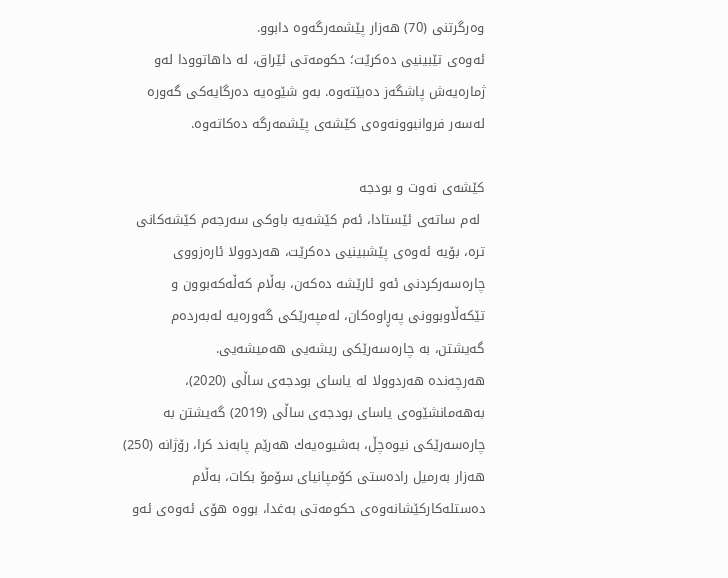وه‌رگرتنی (70) هه‌زار پێشمه‌رگه‌وه‌ دابوو.
ئه‌وه‌ی تێبینیی ده‌كرێت؛ حكومه‌تی ئێراق، له‌ داهاتوودا له‌و ژماره‌یه‌ش پاشگه‌ز ده‌بێته‌وه‌. به‌و شێوه‌یه‌ ده‌رگایه‌كی گه‌وره‌ له‌سه‌ر فروانبوونه‌وه‌ی كێشه‌ی پێشمه‌رگه‌ ده‌كاته‌وه‌.

كێشه‌ی نه‌وت و بودجه‌
 له‌م ساته‌ی ئێستادا، ئه‌م كێشه‌یه‌ باوكی سه‌رجه‌م كێشه‌كانی تره‌، بۆیه‌ ئه‌وه‌ی پێشبینیی ده‌كرێت، هه‌ردوولا ئاره‌زووی چاره‌سه‌ركردنی ئه‌و ئارێشه‌ ده‌كه‌ن، به‌ڵام كه‌ڵه‌كه‌بوون و تێكه‌ڵاوبوونی په‌ڕاوه‌كان، له‌مپه‌رێكی گه‌وره‌یه‌ له‌به‌رده‌م گه‌یشتن، به‌ چاره‌سه‌رێكی ریشه‌یی هه‌میشه‌یی.
هه‌رچه‌نده‌‌ هه‌ردوولا له‌ یاسای بودجه‌ی ساڵی (2020)، به‌هه‌مانشێوه‌ی یاسای بودجه‌ی ساڵی (2019) گه‌یشتن به‌‌ چاره‌سه‌رێكی نیوه‌چڵ، به‌شیوه‌یه‌ك هه‌رێم پابه‌ند كرا، رۆژانه‌ (250) هه‌زار به‌رمیل راده‌ستی كۆمپانیای سۆمۆ بكات، به‌ڵام ده‌ستله‌كاركێشانه‌وه‌ی حكومه‌تی به‌غدا، بووه‌ هۆی ئه‌وه‌ی ئه‌و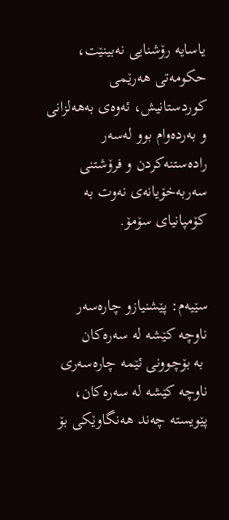یاسایه‌ رۆشنایی نه‌بینێت، حكومه‌تی هه‌رێمی كوردستانیش، ئه‌وه‌ی به‌هه‌لزانی و به‌رده‌وام بوو له‌سه‌ر راده‌ستنه‌كردن و فرۆشتنی سه‌ربه‌خۆیانه‌ی نه‌وت به‌ كۆمپانیای سۆمۆ.


سێیه‌م: پێشنیازو چاره‌سه‌ر
ناوچه‌ كێشه‌ له‌ سه‌ره‌كان
 به‌ بۆچوونی ئێمه‌ چاره‌سه‌ری ناوچه‌ كێشه‌ له‌ سه‌ره‌كان، پێویسته‌ چه‌ند هه‌نگاوێكی بۆ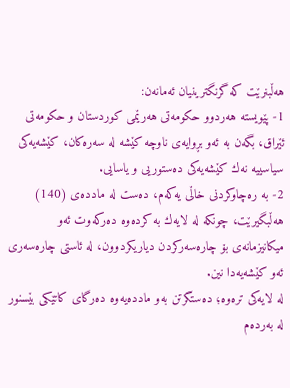هه‌ڵبنرێت كه‌ گرنگترینیان ئه‌مانه‌ن:
1- پێویسته‌ هه‌ردوو حكومه‌تی هه‌رێمی كوردستان و حكومه‌تی ئێراق، بگه‌ن به‌‌ ئه‌و بڕوایه‌ی ناوچه‌ كێشه‌ له‌ سه‌ره‌كان، كێشه‌یه‌كی سیاسییه‌ نه‌ك كێشه‌یه‌كی ده‌ستوریی و یاسایی.
2- به‌ ره‌چاوكردنی خاڵی یه‌كه‌م، ده‌ست له‌ مادده‌ی (140) هه‌ڵبگیرێت، چونكه‌ له‌ لایه‌ك به‌ كرده‌وه‌ ده‌ركه‌وت ئه‌و میكانیزمانه‌ی بۆ چاره‌سه‌ركردن دیاریكردوون، له‌ ئاستی چاره‌سه‌ری ئه‌و كێشه‌یه‌دا نین.
له‌ لایه‌كی تره‌وه‌؛ ده‌ستگرتن به‌و مادده‌یه‌وه‌ ده‌رگای كاتێكی بێسنور له‌ به‌رده‌م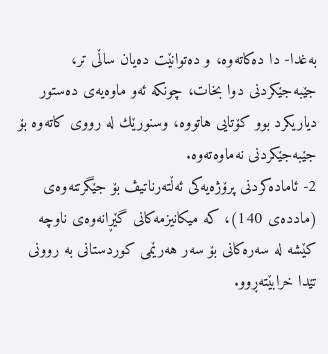به‌غدا- دا ده‌كاته‌وه، ‌و ده‌توانێت ده‌یان ساڵی تر، جێبه‌جێكردنی دوا بخات، چونكه‌ ئه‌و ماوه‌یه‌ی ده‌ستور دیاریكرد بوو كۆتایی هاتووه،‌ وسنورێك له‌ رووی كاته‌وه‌ بۆ جێبه‌جێكردنی نه‌ماوه‌ته‌وه‌.
2- ئاماده‌كردنی پرۆژه‌یه‌كی ئه‌ڵته‌رناتیڤ بۆ جێگرتنه‌وه‌ی (مادده‌ی 140)، كه‌ میكانیزمه‌كانی گێڕانه‌وه‌ی ناوچه‌ كێشه‌ له‌ سه‌ره‌كانی بۆ سه‌ر هه‌رێمی كوردستانی به‌ روونی تێدا خرابێته‌ڕوو.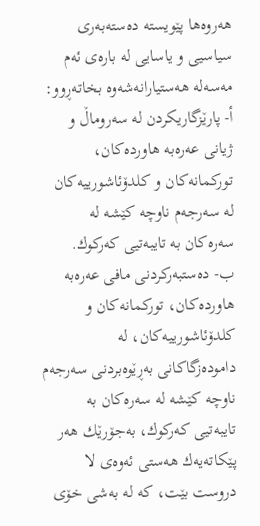هه‌روه‌ها پێویسته‌ ده‌سته‌به‌ری سیاسیی و یاسایی له‌ باره‌ی ئه‌م مه‌سه‌له‌ هه‌ستیارانه‌شه‌‌وه‌ بخاته‌ڕوو:
أ- پارێزگاریكردن له‌ سه‌روماڵ و ژیانی عه‌ره‌به هاورده‌كان، توركمانه‌كان و كلدۆئاشورییه‌كان‌ له ‌سه‌رجه‌م ناوچه‌ كێشه‌ له‌ سه‌ره‌كان به‌ تایبه‌تیی كه‌ركوك.
ب- ده‌ستبه‌ركردنی مافی عه‌ره‌به هاورده‌كان، توركمانه‌كان و كلدۆئاشورییه‌كان‌، له‌ داموده‌زگاكانی به‌ڕێوه‌بردنی ‌سه‌رجه‌م ناوچه‌ كێشه‌ له‌ سه‌ره‌كان به‌ تایبه‌تیی كه‌ركوك، به‌جۆرێك هه‌ر پێكاته‌یه‌ك هه‌ستی ئه‌وه‌ی لا دروست بێت، كه‌ له‌ به‌شی خۆی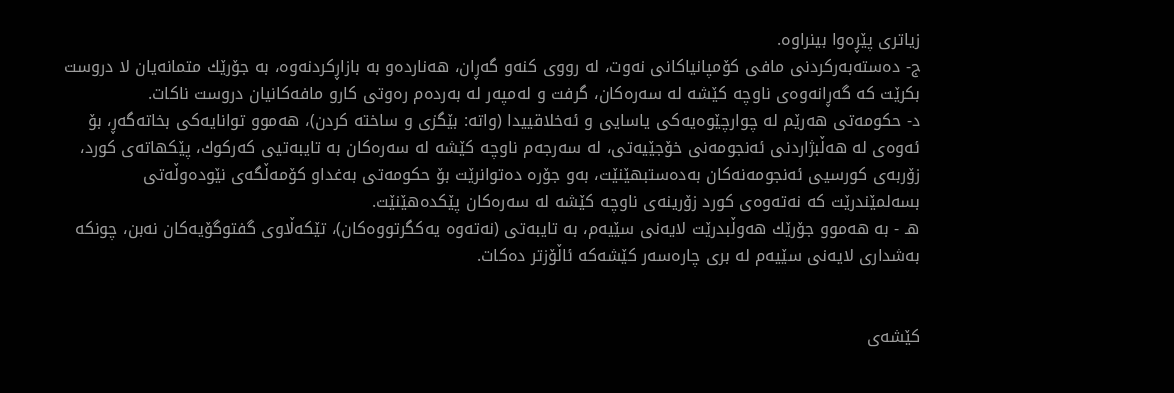زیاتری پێڕه‌وا بینراوه‌.
ج- ده‌سته‌به‌ركردنی مافی كۆمپانیاكانی نه‌وت، له‌ رووی كنه‌و گه‌ڕان، هه‌نارده‌و به‌ بازاڕكردنه‌وه‌، به‌ جۆرێك متمانه‌یان لا دروست بكرێت كه‌ گه‌ڕانه‌وه‌ی ناوچه‌ كێشه‌ له‌ سه‌ره‌كان، گرفت و له‌مپه‌ر له‌ به‌رده‌م ره‌وتی كارو مافه‌كانیان دروست ناكات.
د- حكومه‌تی هه‌رێم له‌ چوارچێوه‌یه‌كی یاسایی و ئه‌خلاقییدا (واته: بێگزی و ساخته ‌كردن)، هه‌موو توانایه‌كی بخاته‌گه‌ڕ، بۆ ئه‌وه‌ی له‌ هه‌ڵبژاردنی ئه‌نجومه‌نی خۆجێیه‌تی، له ‌سه‌رجه‌م ناوچه‌ كێشه‌ له‌ سه‌ره‌كان به‌ تایبه‌تیی كه‌ركوك، پێكهاته‌ی كورد، زۆربه‌ی كورسیی ئه‌نجومه‌نه‌كان به‌ده‌ستبهێنێت، به‌و جۆره‌ ده‌توانرێت بۆ حكومه‌تی به‌غداو كۆمه‌ڵگه‌ی نێوده‌وڵه‌تی بسه‌لمێندرێت كه نه‌ته‌وه‌ی كورد زۆرینه‌ی ناوچه‌ كێشه‌ له‌ سه‌ره‌كان پێكده‌هێنێت.
هـ - به‌ هه‌موو جۆرێك هه‌وڵبدرێت لایه‌نی سێیه‌م، به‌ تایبه‌تی (نه‌ته‌وه‌ یه‌كگرتووه‌كان)، تێكه‌ڵاوی گفتوگۆیه‌كان نه‌بن، چونكه‌ به‌شداری لایه‌نی سێیه‌م له‌ بری چاره‌سه‌ر كێشه‌كه‌ ئاڵۆزتر ده‌كات.


كێشه‌ی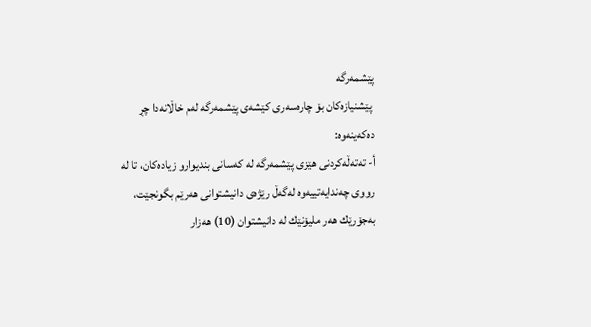پێشمه‌رگه‌
 پێشنیازه‌كان بۆ چاره‌سه‌ری كێشه‌ی پێشمه‌رگه‌ له‌م خاڵانه‌دا چڕ ده‌كه‌ینه‌وه‌:
أ- ته‌ته‌ڵه‌كردنی هێزی پێشمه‌رگه‌ له‌ كه‌سانی بندیوارو زیاده‌كان، تا له‌ رووی چه‌ندایه‌تییه‌وه‌ له‌گه‌ڵ رێژه‌ی دانیشتوانی هه‌رێم بگونجێت،‌ به‌جۆرێك هه‌ر ملیۆنێك له‌ دانیشتوان (10) هه‌زار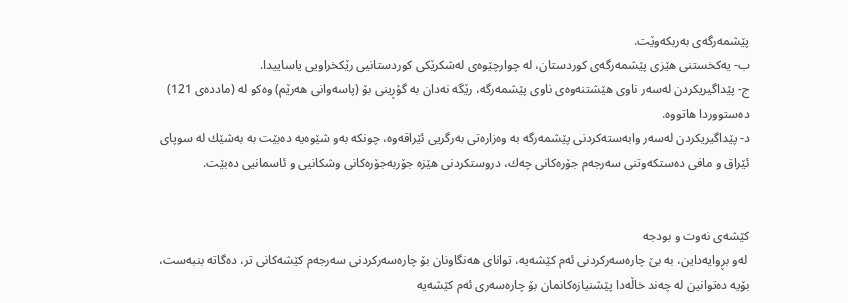پێشمه‌رگه‌ی به‌ربكه‌وێت.
ب- یه‌كخستنی هێزی پێشمه‌رگه‌ی كوردستان، له‌ چوارچێوه‌ی له‌شكرێكی كوردستانیی رێكخراویی یاساییدا.
ج- پێداگیریكردن له‌سه‌ر ناوی هێشتنه‌وه‌ی ناوی پێشمه‌رگه‌، رێگه‌ نه‌دان به‌ گۆڕینی بۆ (پاسه‌وانی هه‌رێم) وه‌كو له‌ (مادده‌ی 121) ده‌ستووردا هاتووه‌.
د- پێداگیریكردن له‌سه‌ر وابه‌سته‌كردنی پێشمه‌رگه‌ به‌ وه‌زاره‌تی به‌رگریی ئێراقه‌وه‌، چونكه‌ به‌و شێوه‌یه‌ ده‌بێت به‌ به‌شێك له‌ سوپای ئێراق و مافی ده‌ستكه‌وتنی سه‌رجه‌م جۆره‌كانی چه‌ك، دروستكردنی هێزه‌ جۆربه‌جۆره‌كانی وشكانیی و ئاسمانیی ده‌بێت.


كێشه‌ی نه‌وت و بودجه‌
 له‌و بڕوایه‌داین، به‌ بێ چاره‌سه‌ركردنی ئه‌م كێشه‌یه‌، توانای هه‌نگاونان بۆ چاره‌سه‌ركردنی سه‌رجه‌م كێشه‌كانی تر، ده‌گاته‌ بنبه‌ست، بۆیه‌ ده‌توانین له‌ چه‌ند خاڵه‌دا پێشنیازه‌كانمان بۆ چاره‌سه‌ری ئه‌م كێشه‌یه‌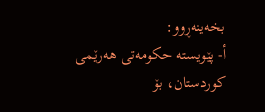بخه‌ینه‌ڕوو:
أ- پێویسته‌ حكومه‌تی هه‌رێمی كوردستان، بۆ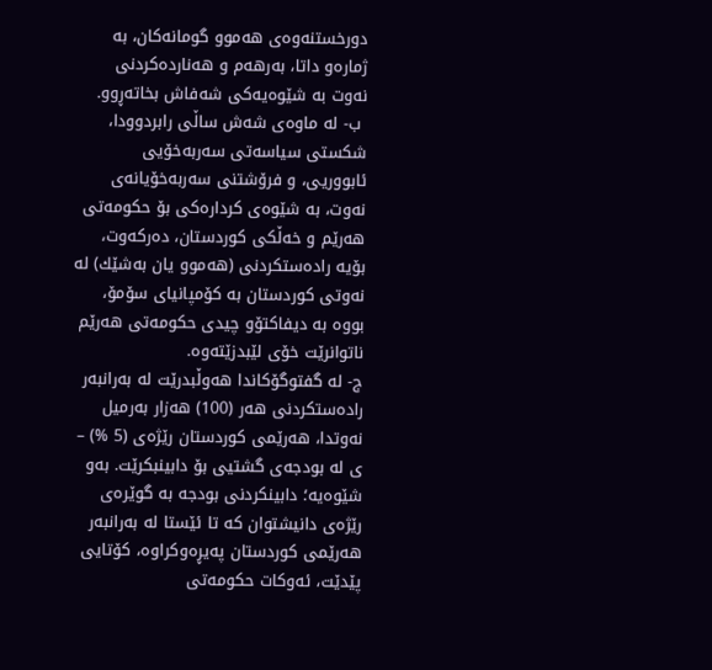دورخستنه‌وه‌ی هه‌موو گومانه‌كان، به‌ ژماره‌و داتا، به‌رهه‌م و هه‌نارده‌كردنی نه‌وت به‌ شێوه‌یه‌كی شه‌فاش بخاته‌ڕوو.
 ب- له‌ ماوه‌ی شه‌ش ساڵی رابردوودا، شكستی سیاسه‌تی سه‌ربه‌خۆیی ئابووریی، و فرۆشتنی سه‌ربه‌خۆیانه‌ی نه‌وت، به‌ شێوه‌ی كرداره‌كی بۆ حكومه‌تی هه‌رێم و خه‌ڵكی كوردستان، ده‌ركه‌وت، بۆیه‌ راده‌ستكردنی (هه‌موو یان به‌شێك) له‌ نه‌وتی كوردستان به‌ كۆمپانیای سۆمۆ، بووه‌ به‌ دیفاكتۆو چیدی حكومه‌تی هه‌رێم ناتوانرێت خۆی لێبدزێته‌وه‌.
ج- له‌ گفتوگۆكاندا هه‌وڵبدرێت له‌ به‌رانبه‌ر راده‌ستكردنی هه‌ر (100) هه‌زار به‌رمیل نه‌وتدا، هه‌رێمی كوردستان رێژه‌ی (5 %) – ی له‌ بودجه‌ی گشتیی بۆ دابینبكرێت. به‌و شێوه‌یه‌؛ دابینكردنی بودجه‌ به‌ گوێره‌ی رێژه‌ی دانیشتوان كه‌ تا ئێستا له‌ به‌رانبه‌ر هه‌رێمی كوردستان په‌یڕه‌وكراوه‌، كۆتایی پێدێت، ئه‌وكات حكومه‌تی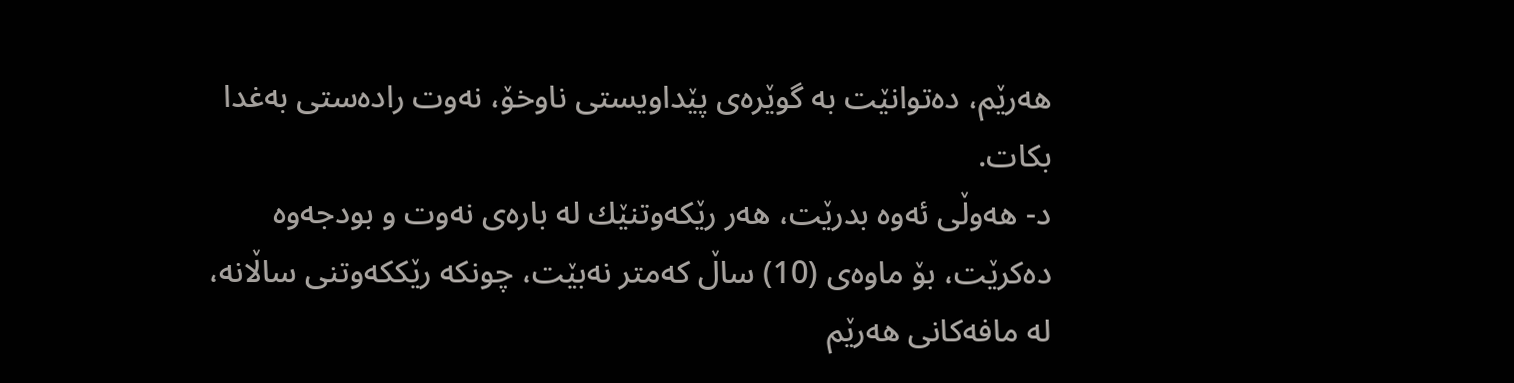هه‌رێم، ده‌توانێت به‌ گوێره‌ی پێداویستی ناوخۆ، نه‌وت راده‌ستی به‌غدا بكات.
د- هه‌وڵی ئه‌وه‌ بدرێت، هه‌ر رێكه‌وتنێك له‌ باره‌ی نه‌وت و بودجه‌وه‌ ده‌كرێت، بۆ ماوه‌ی (10) ساڵ كه‌متر نه‌بێت، چونكه‌ رێككه‌وتنی ساڵانه‌، له‌ مافه‌كانی هه‌رێم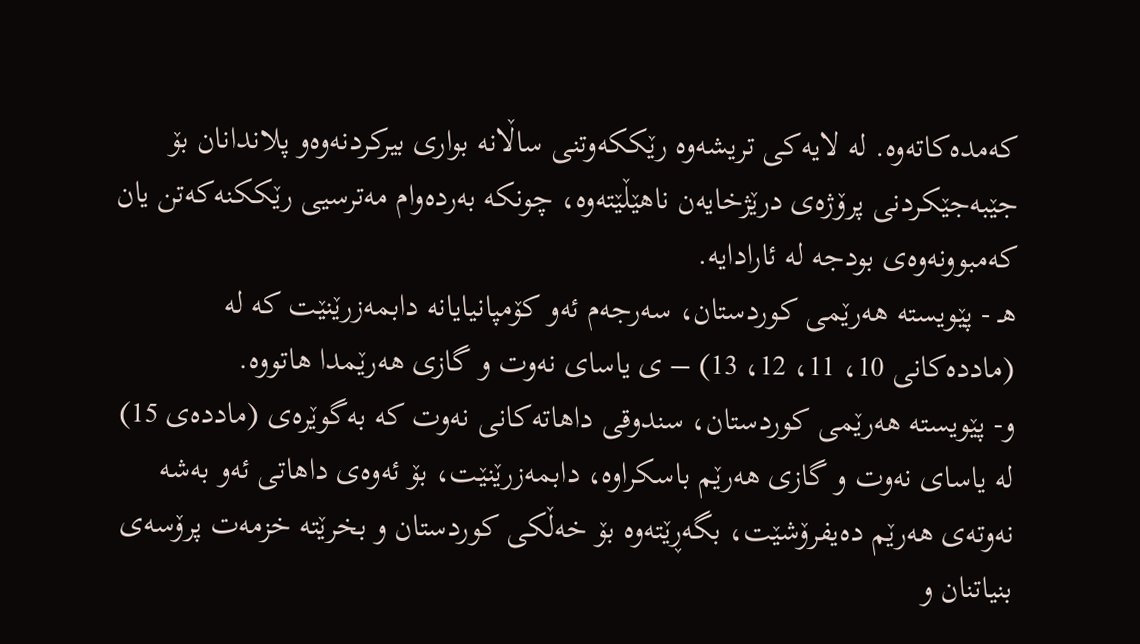كه‌مده‌كاته‌وه‌. له‌ لایه‌كی تریشه‌وه‌ رێككه‌وتنی ساڵانه‌ بواری بیركردنه‌وه‌و پلاندانان بۆ جێبه‌جێكردنی پرۆژه‌ی درێژخایه‌ن ناهێڵێته‌وه‌، چونكه‌ به‌رده‌وام مه‌ترسیی رێككنه‌كه‌تن یان كه‌مبوونه‌وه‌ی بودجه له‌ ئارادایه‌.
هـ - پێویسته‌ هه‌رێمی كوردستان، سه‌رجه‌م ئه‌و كۆمپانیایانه‌ دابمه‌زرێنێت كه‌ له‌ (مادده‌كانی 10، 11، 12، 13) – ی یاسای نه‌وت و گازی هه‌رێمدا هاتووه‌.
و- پێویسته‌ هه‌رێمی كوردستان، سندوقی داهاته‌كانی نه‌وت كه‌ به‌گوێره‌ی (مادده‌ی 15) له‌ یاسای نه‌وت و گازی هه‌رێم باسكراوه‌، دابمه‌زرێنێت، بۆ ئه‌وه‌ی داهاتی ئه‌و به‌شه‌ نه‌وته‌ی هه‌رێم ده‌یفرۆشێت، بگه‌ڕێته‌وه‌ بۆ خه‌ڵكی كوردستان و بخرێته‌ خزمه‌ت پرۆسه‌ی بنیاتنان و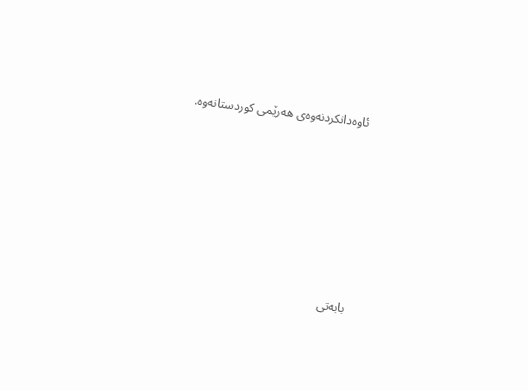ئاوه‌دانكردنه‌وه‌ی هه‌رێمی كوردستانه‌وه‌.







بابه‌تی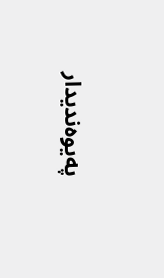په‌یوه‌ندیدار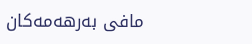مافی به‌رهه‌مه‌كان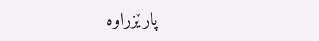پارێزراوه‌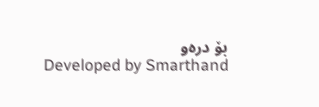بۆ دره‌و
Developed by Smarthand